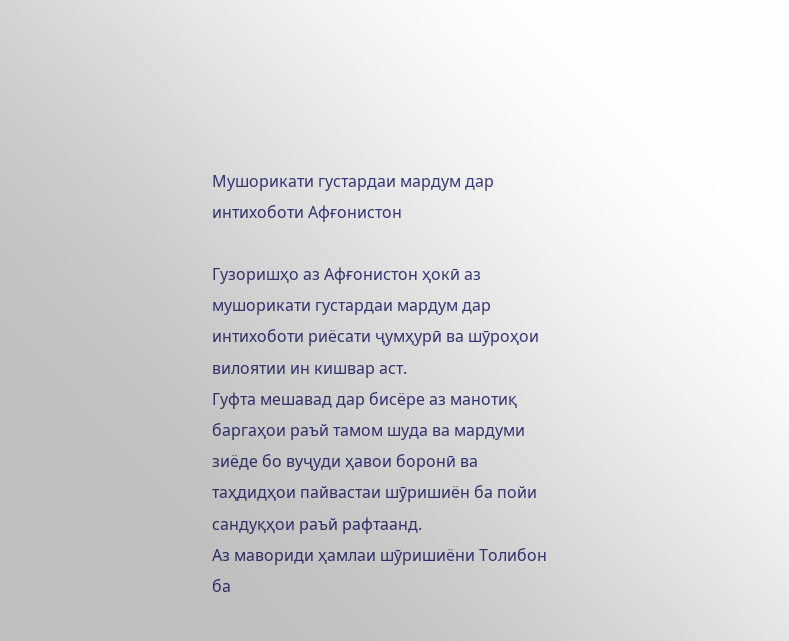Мушорикати густардаи мардум дар интихоботи Афғонистон

Гузоришҳо аз Афғонистон ҳокӣ аз мушорикати густардаи мардум дар интихоботи риёсати ҷумҳурӣ ва шӯроҳои вилоятии ин кишвар аст.
Гуфта мешавад дар бисёре аз манотиқ баргаҳои раъй тамом шуда ва мардуми зиёде бо вуҷуди ҳавои боронӣ ва таҳдидҳои пайвастаи шӯришиён ба пойи сандуқҳои раъй рафтаанд.
Аз мавориди ҳамлаи шӯришиёни Толибон ба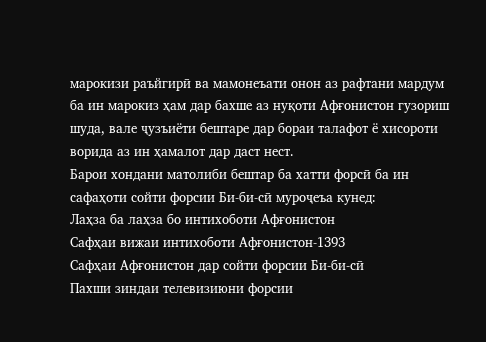марокизи раъйгирӣ ва мамонеъати онон аз рафтани мардум ба ин марокиз ҳам дар бахше аз нуқоти Афғонистон гузориш шуда, вале ҷузъиёти бештаре дар бораи талафот ё хисороти ворида аз ин ҳамалот дар даст нест.
Барои хондани матолиби бештар ба хатти форсӣ ба ин сафаҳоти сойти форсии Би-би-сӣ муроҷеъа кунед:
Лаҳза ба лаҳза бо интихоботи Афғонистон
Сафҳаи вижаи интихоботи Афғонистон-1393
Сафҳаи Афғонистон дар сойти форсии Би-би-сӣ
Пахши зиндаи телевизиюни форсии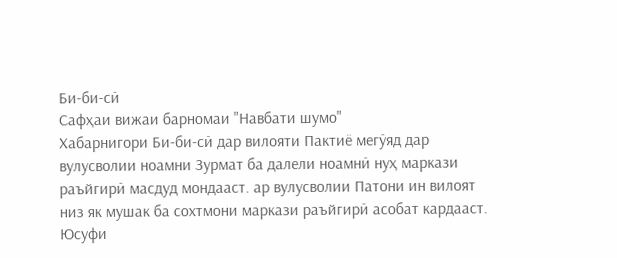Би-би-сӣ
Сафҳаи вижаи барномаи "Навбати шумо"
Хабарнигори Би-би-сӣ дар вилояти Пактиё мегӯяд дар вулусволии ноамни Зурмат ба далели ноамнӣ нуҳ маркази раъйгирӣ масдуд мондааст. ар вулусволии Патони ин вилоят низ як мушак ба сохтмони маркази раъйгирӣ асобат кардааст.
Юсуфи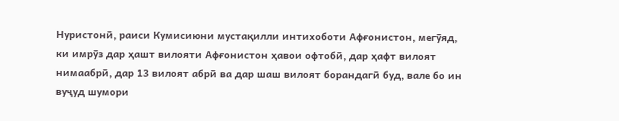Нуристонӣ, раиси Кумисиюни мустақилли интихоботи Афғонистон, мегӯяд, ки имрӯз дар ҳашт вилояти Афғонистон ҳавои офтобӣ, дар ҳафт вилоят нимаабрӣ, дар 13 вилоят абрӣ ва дар шаш вилоят борандагӣ буд, вале бо ин вуҷуд шумори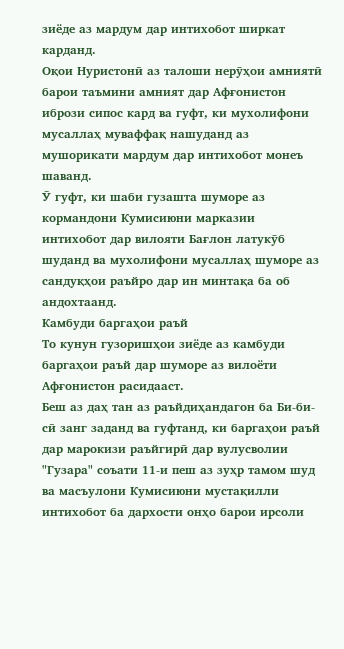зиёде аз мардум дар интихобот ширкат карданд.
Оқои Нуристонӣ аз талоши нерӯҳои амниятӣ барои таъмини амният дар Афғонистон ибрози сипос кард ва гуфт, ки мухолифони мусаллаҳ муваффақ нашуданд аз мушорикати мардум дар интихобот монеъ шаванд.
Ӯ гуфт, ки шаби гузашта шуморе аз кормандони Кумисиюни марказии интихобот дар вилояти Бағлон латукӯб шуданд ва мухолифони мусаллаҳ шуморе аз сандуқҳои раъйро дар ин минтақа ба об андохтаанд.
Камбуди баргаҳои раъй
То кунун гузоришҳои зиёде аз камбуди баргаҳои раъй дар шуморе аз вилоёти Афғонистон расидааст.
Беш аз даҳ тан аз раъйдиҳандагон ба Би-би-сӣ занг заданд ва гуфтанд, ки баргаҳои раъй дар марокизи раъйгирӣ дар вулусволии "Гузара" соъати 11-и пеш аз зуҳр тамом шуд ва масъулони Кумисиюни мустақилли интихобот ба дархости онҳо барои ирсоли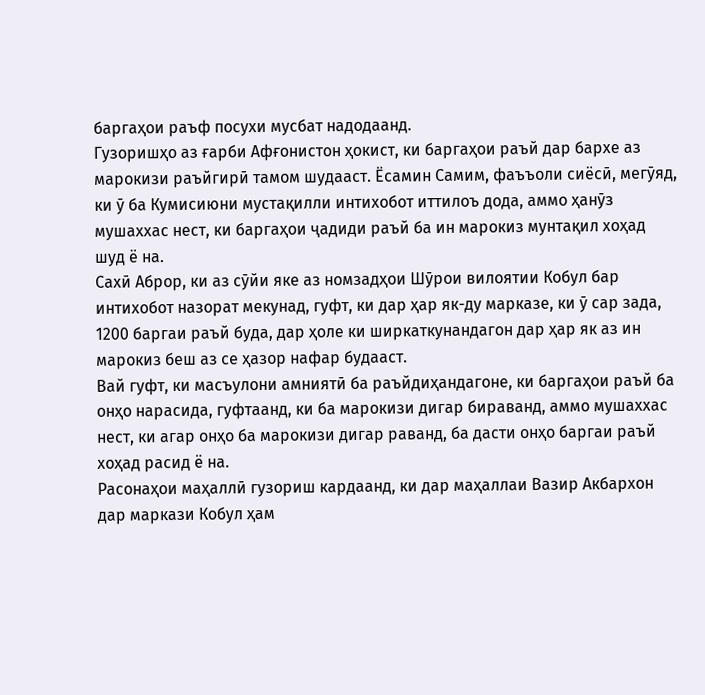баргаҳои раъф посухи мусбат надодаанд.
Гузоришҳо аз ғарби Афғонистон ҳокист, ки баргаҳои раъй дар бархе аз марокизи раъйгирӣ тамом шудааст. Ёсамин Самим, фаъъоли сиёсӣ, мегӯяд, ки ӯ ба Кумисиюни мустақилли интихобот иттилоъ дода, аммо ҳанӯз мушаххас нест, ки баргаҳои ҷадиди раъй ба ин марокиз мунтақил хоҳад шуд ё на.
Сахӣ Аброр, ки аз сӯйи яке аз номзадҳои Шӯрои вилоятии Кобул бар интихобот назорат мекунад, гуфт, ки дар ҳар як-ду марказе, ки ӯ сар зада, 1200 баргаи раъй буда, дар ҳоле ки ширкаткунандагон дар ҳар як аз ин марокиз беш аз се ҳазор нафар будааст.
Вай гуфт, ки масъулони амниятӣ ба раъйдиҳандагоне, ки баргаҳои раъй ба онҳо нарасида, гуфтаанд, ки ба марокизи дигар бираванд, аммо мушаххас нест, ки агар онҳо ба марокизи дигар раванд, ба дасти онҳо баргаи раъй хоҳад расид ё на.
Расонаҳои маҳаллӣ гузориш кардаанд, ки дар маҳаллаи Вазир Акбархон дар маркази Кобул ҳам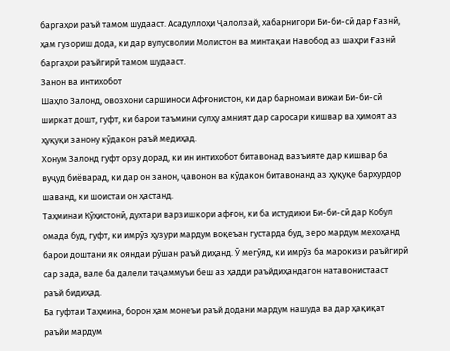баргаҳои раъй тамом шудааст. Асадуллоҳи Ҷалолзай, хабарнигори Би-би-сӣ дар Ғазнӣ, ҳам гузориш дода, ки дар вулусволии Молистон ва минтақаи Навобод аз шаҳри Ғазнӣ баргаҳои раъйгирӣ тамом шудааст.
Занон ва интихобот
Шаҳло Залонд, овозхони саршиноси Афғонистон, ки дар барномаи вижаи Би-би-сӣ ширкат дошт, гуфт, ки барои таъмини сулҳу амният дар саросари кишвар ва ҳимоят аз ҳуқуқи занону кӯдакон раъй медиҳад.
Хонум Залонд гуфт орзу дорад, ки ин интихобот битавонад вазъияте дар кишвар ба вуҷуд биёварад, ки дар он занон, ҷавонон ва кӯдакон битавонанд аз ҳуқуқе бархурдор шаванд, ки шоистаи он ҳастанд.
Таҳминаи Кӯҳистонӣ, духтари варзишкори афғон, ки ба истудиюи Би-би-сӣ дар Кобул омада буд, гуфт, ки имрӯз ҳузури мардум воқеъан густарда буд, зеро мардум мехоҳанд барои доштани як ояндаи рӯшан раъй диҳанд. Ӯ мегӯяд, ки имрӯз ба марокизи раъйгирӣ сар зада, вале ба далели таҷаммуъи беш аз ҳадди раъйдиҳандагон натавонистааст раъй бидиҳад.
Ба гуфтаи Таҳмина, борон ҳам монеъи раъй додани мардум нашуда ва дар ҳақиқат раъйи мардум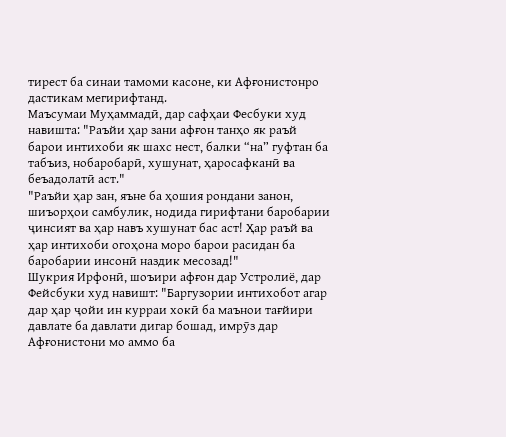тирест ба синаи тамоми касоне, ки Афғонистонро дастикам мегирифтанд.
Маъсумаи Муҳаммадӣ, дар сафҳаи Фесбуки худ навишта: "Раъйи ҳар зани афғон танҳо як раъй барои интихоби як шахс нест, балки “на” гуфтан ба табъиз, нобаробарӣ, хушунат, ҳаросафканӣ ва беъадолатӣ аст."
"Раъйи ҳар зан, яъне ба ҳошия рондани занон, шиъорҳои самбулик, нодида гирифтани баробарии ҷинсият ва ҳар навъ хушунат бас аст! Ҳар раъй ва ҳар интихоби огоҳона моро барои расидан ба баробарии инсонӣ наздик месозад!"
Шукрия Ирфонӣ, шоъири афғон дар Устролиё, дар Фейсбуки худ навишт: "Баргузории интихобот агар дар ҳар ҷойи ин курраи хокӣ ба маънои тағйири давлате ба давлати дигар бошад, имрӯз дар Афғонистони мо аммо ба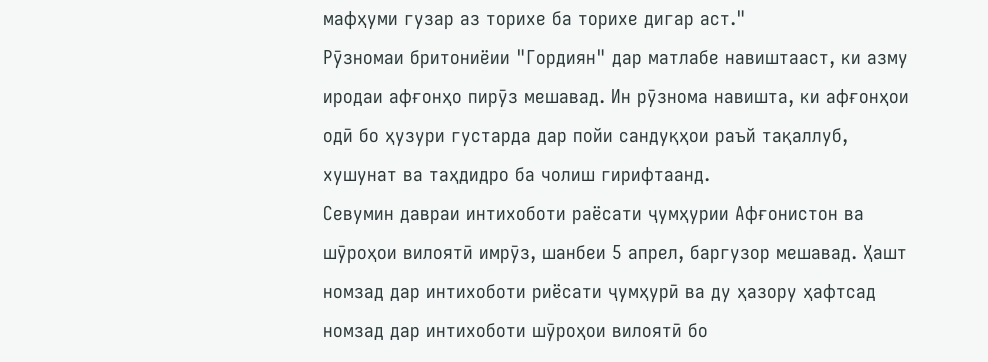мафҳуми гузар аз торихе ба торихе дигар аст."
Рӯзномаи бритониёии "Гордиян" дар матлабе навиштааст, ки азму иродаи афғонҳо пирӯз мешавад. Ин рӯзнома навишта, ки афғонҳои одӣ бо ҳузури густарда дар пойи сандуқҳои раъй тақаллуб, хушунат ва таҳдидро ба чолиш гирифтаанд.
Севумин давраи интихоботи раёсати ҷумҳурии Афғонистон ва шӯроҳои вилоятӣ имрӯз, шанбеи 5 апрел, баргузор мешавад. Ҳашт номзад дар интихоботи риёсати ҷумҳурӣ ва ду ҳазору ҳафтсад номзад дар интихоботи шӯроҳои вилоятӣ бо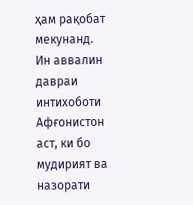ҳам рақобат мекунанд.
Ин аввалин давраи интихоботи Афғонистон аст, ки бо мудирият ва назорати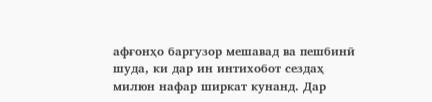афғонҳо баргузор мешавад ва пешбинӣ шуда, ки дар ин интихобот сездаҳ милюн нафар ширкат кунанд. Дар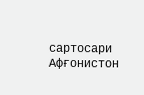сартосари Афғонистон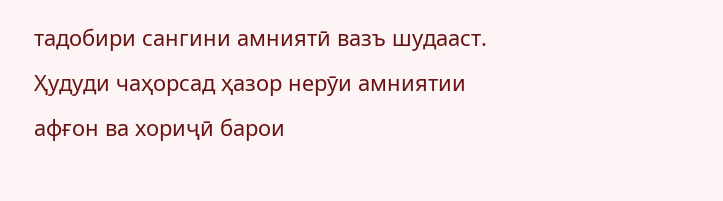тадобири сангини амниятӣ вазъ шудааст. Ҳудуди чаҳорсад ҳазор нерӯи амниятии афғон ва хориҷӣ барои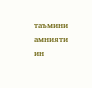таъмини амнияти ин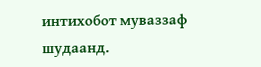интихобот муваззаф шудаанд.